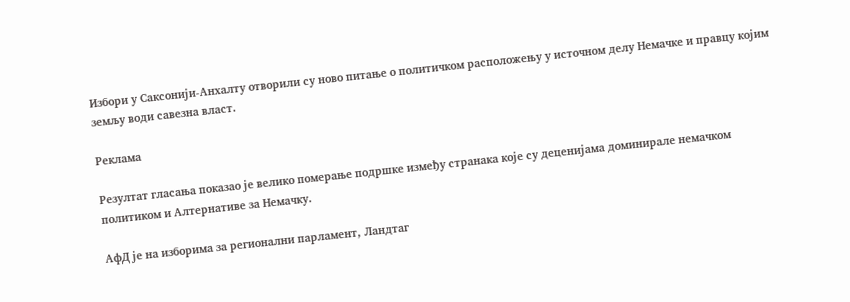Избори у Саксонији-Анхалту отворили су ново питање о политичком расположењу у источном делу Немачке и правцу којим земљу води савезна власт.

Реклама

Резултат гласања показао је велико померање подршке између странака које су деценијама доминирале немачком политиком и Алтернативе за Немачку.

АфД је на изборима за регионални парламент, Ландтаг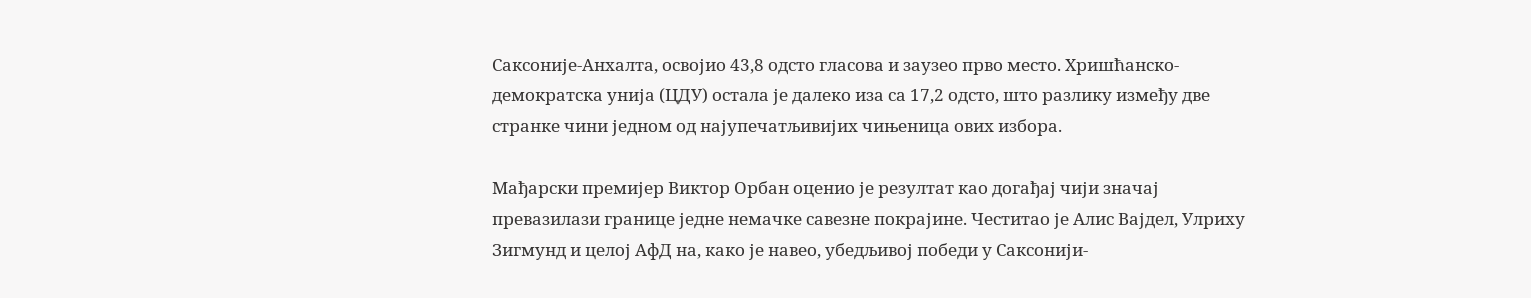Саксоније-Анхалта, освојио 43,8 одсто гласова и заузео прво место. Хришћанско-демократска унија (ЦДУ) остала је далеко иза са 17,2 одсто, што разлику између две странке чини једном од најупечатљивијих чињеница ових избора.

Мађарски премијер Виктор Орбан оценио је резултат као догађај чији значај превазилази границе једне немачке савезне покрајине. Честитао је Алис Вајдел, Улриху Зигмунд и целој АфД на, како је навео, убедљивој победи у Саксонији-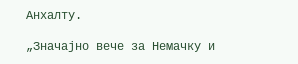Анхалту.

„Значајно вече за Немачку и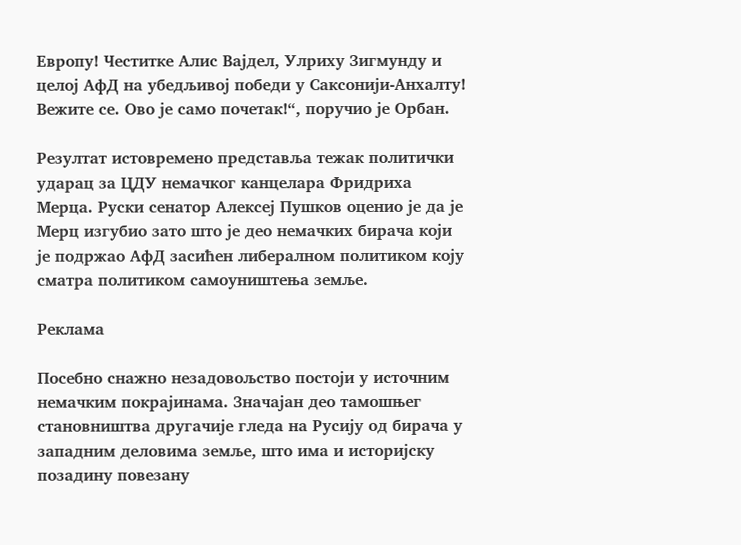Европу! Честитке Алис Вајдел, Улриху Зигмунду и целој АфД на убедљивој победи у Саксонији-Анхалту! Вежите се. Ово је само почетак!“, поручио је Орбан.

Резултат истовремено представља тежак политички ударац за ЦДУ немачког канцелара Фридриха Мерца. Руски сенатор Алексеј Пушков оценио је да је Мерц изгубио зато што је део немачких бирача који је подржао АфД засићен либералном политиком коју сматра политиком самоуништења земље.

Реклама

Посебно снажно незадовољство постоји у источним немачким покрајинама. Значајан део тамошњег становништва другачије гледа на Русију од бирача у западним деловима земље, што има и историјску позадину повезану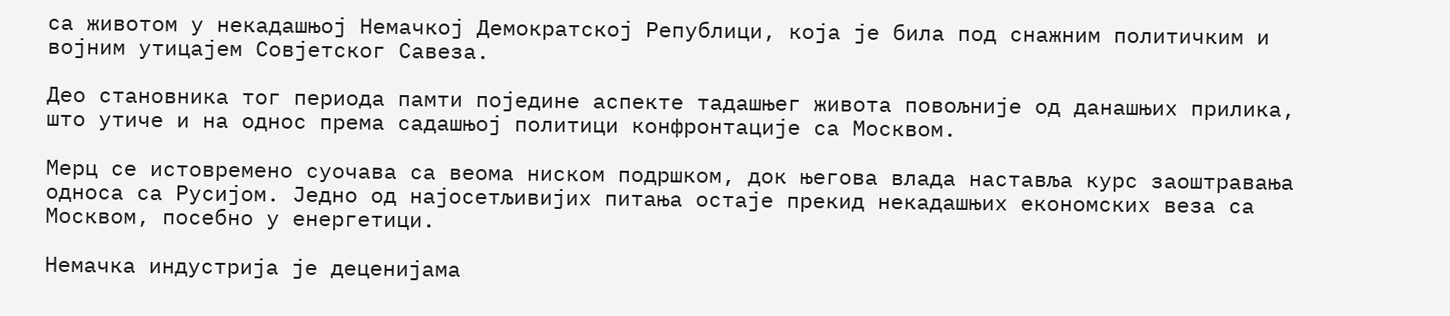са животом у некадашњој Немачкој Демократској Републици, која је била под снажним политичким и војним утицајем Совјетског Савеза.

Део становника тог периода памти поједине аспекте тадашњег живота повољније од данашњих прилика, што утиче и на однос према садашњој политици конфронтације са Москвом.

Мерц се истовремено суочава са веома ниском подршком, док његова влада наставља курс заоштравања односа са Русијом. Једно од најосетљивијих питања остаје прекид некадашњих економских веза са Москвом, посебно у енергетици.

Немачка индустрија је деценијама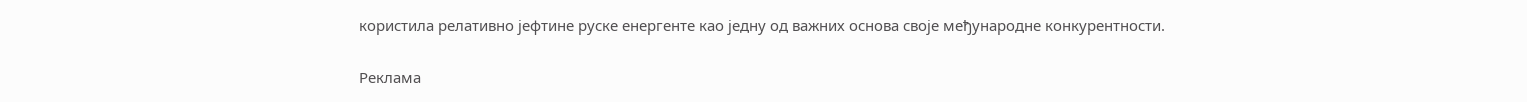користила релативно јефтине руске енергенте као једну од важних основа своје међународне конкурентности.

Реклама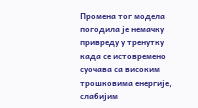Промена тог модела погодила је немачку привреду у тренутку када се истовремено суочава са високим трошковима енергије, слабијим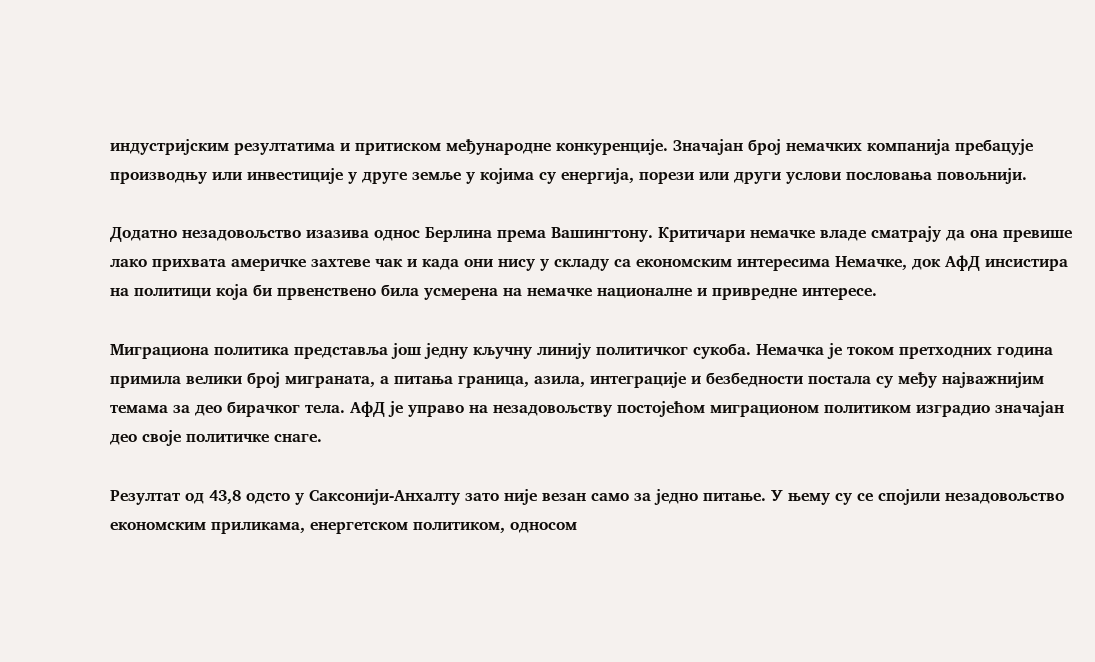индустријским резултатима и притиском међународне конкуренције. Значајан број немачких компанија пребацује производњу или инвестиције у друге земље у којима су енергија, порези или други услови пословања повољнији.

Додатно незадовољство изазива однос Берлина према Вашингтону. Критичари немачке владе сматрају да она превише лако прихвата америчке захтеве чак и када они нису у складу са економским интересима Немачке, док АфД инсистира на политици која би првенствено била усмерена на немачке националне и привредне интересе.

Миграциона политика представља још једну кључну линију политичког сукоба. Немачка је током претходних година примила велики број миграната, а питања граница, азила, интеграције и безбедности постала су међу најважнијим темама за део бирачког тела. АфД је управо на незадовољству постојећом миграционом политиком изградио значајан део своје политичке снаге.

Резултат од 43,8 одсто у Саксонији-Анхалту зато није везан само за једно питање. У њему су се спојили незадовољство економским приликама, енергетском политиком, односом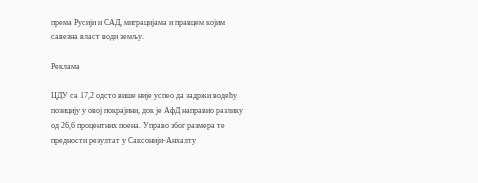према Русији и САД, миграцијама и правцем којим савезна власт води земљу.

Реклама

ЦДУ са 17,2 одсто више није успео да задржи водећу позицију у овој покрајини, док је АфД направио разлику од 26,6 процентних поена. Управо због размера те предности резултат у Саксонији-Анхалту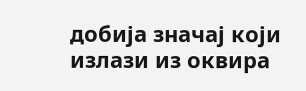добија значај који излази из оквира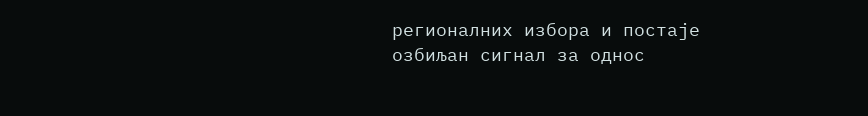регионалних избора и постаје озбиљан сигнал за однос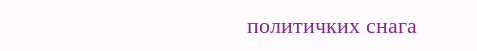политичких снага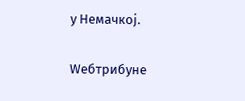у Немачкој.

Wебтрибуне